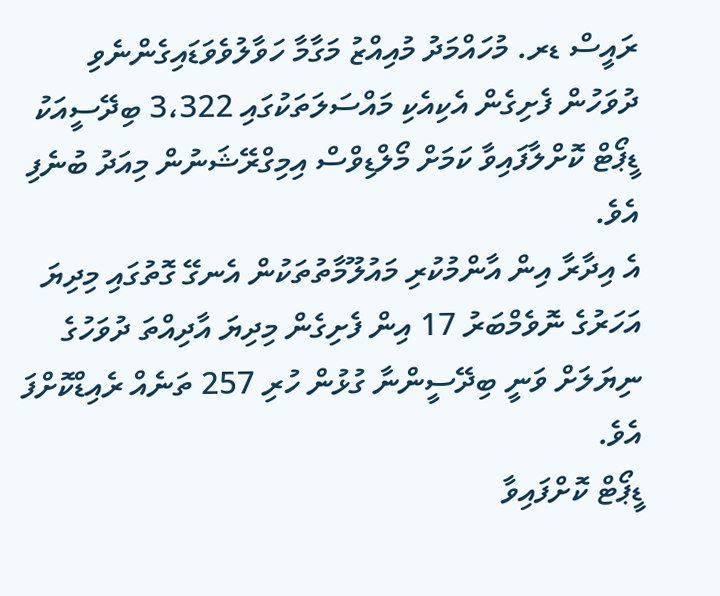ރައީސް ޑރ. މުހައްމަދު މުއިއްޒު މަގާމާ ހަވާލުވެވަޑައިގެންނެވި ދުވަހުން ފެށިގެން އެކިއެކި މައްސަލަތަކުގައި 3،322 ބިދޭސީއަކު ޑީޕޯޓް ކޮށްލާފައިވާ ކަމަށް މޯލްޑިވްސް އިމިގްރޭޝަނުން މިއަދު ބުނެފި އެވެ.
އެ އިދާރާ އިން އާންމުކުރި މައުލޫމާތުތަކުން އެނގޭ ގޮތުގައި މިދިޔަ އަހަރުގެ ނޮވެމްބަރު 17 އިން ފެށިގެން މިދިޔަ އާދިއްތަ ދުވަހުގެ ނިޔަލަށް ވަނީ ބިދޭސީންނާ ގުޅުން ހުރި 257 ތަނެއް ރެއިޑްކޮށްފަ އެވެ.
ޑީޕޯޓް ކޮށްފައިވާ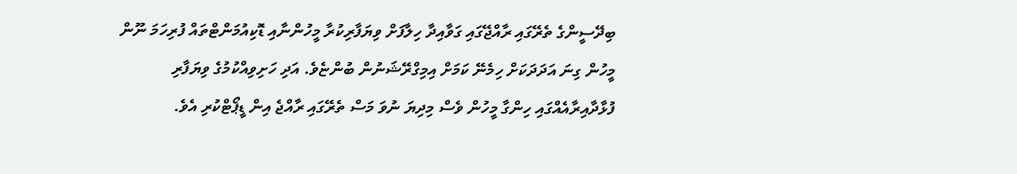ބިދޭސީންގެ ތެރޭގައި ރާއްޖޭގައި ގަވާއިދާ ހިލާފަށް ވިޔަފާރިކުރާ މީހުންނާއި ޑޮކިއުމަންޓްތައް ފުރިހަމަ ނޫން މީހުން ގިނަ އަދަދަކަށް ހިމެނޭ ކަމަށް އިމިގްރޭޝަނުން ބުންޏެވެ. އަދި ހަށިވިއްކުމުގެ ވިޔަފާރި ފުޅާދާއިރާއެއްގައި ހިންގާ މީހުން ވެސް މިދިޔަ ނުވަ މަސް ތެރޭގައި ރާއްޖެ އިން ޑީޕޯޓްކުރި އެވެ.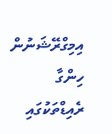އިމިގްރޭޝަނުން ހިންގާ ރެއިޑްތަކުގައި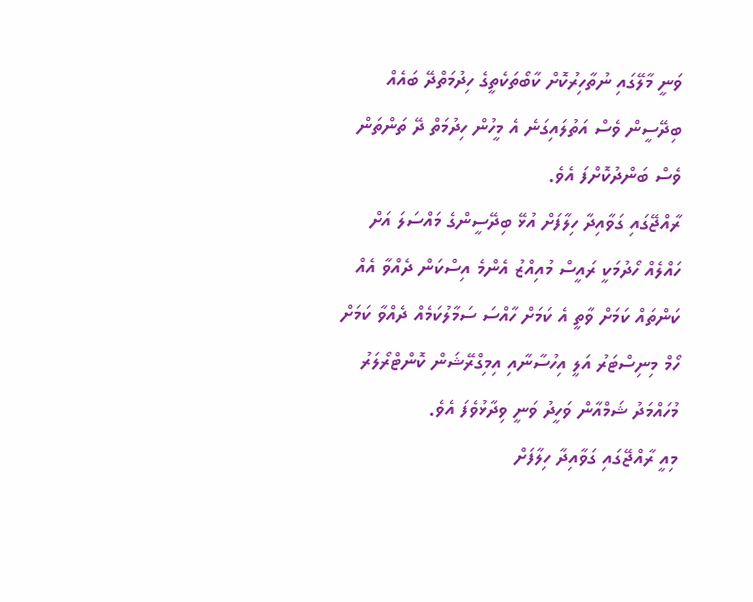ވަނީ މާލޭގައި ނުތާހިރުކޮށް ކާބޯތަކެތީގެ ހިދުމަތްދޭ ބައެއް ބިދޭސީން ވެސް އަތުލައިގަނެ އެ މީހުން ހިދުމަތް ދޭ ތަންތަން ވެސް ބަންދުކޮށްފަ އެވެ.
ރާއްޖޭގައި ގަވާއިދާ ހިލާފަށް އުޅޭ ބިދޭސީންގެ މައްސަލަ އަށް ހައްލެއް ހޯދުމަކީ ރައީސް މުއިއްޒު އެންމެ އިސްކަން ދެއްވާ އެއް ކަންތައް ކަމަށް ވާތީ އެ ކަމަށް ހާއްސަ ސަމާލުކަމެއް ދެއްވާ ކަމަށް ހޯމް މިނިސްޓަރު އަލީ އިހުސާނާއި އިމިގްރޭޝަން ކޮންޓްރޯލަރު މުހައްމަދު ޝަމްއާން ވަހީދު ވަނީ ވިދާޅުވެފަ އެވެ.
މިއީ ރާއްޖޭގައި ގަވާއިދާ ހިލާފަށް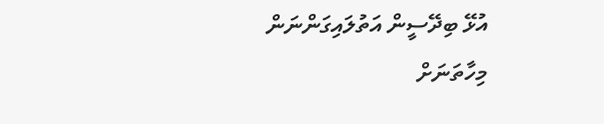އުޅޭ ބިދޭސީން އަތުލައިގަންނަން މިހާތަނަށް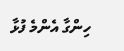ހިންގާ އެންމެ ފުޅާ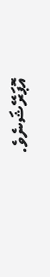އޮޕަރޭޝަނެވެ.